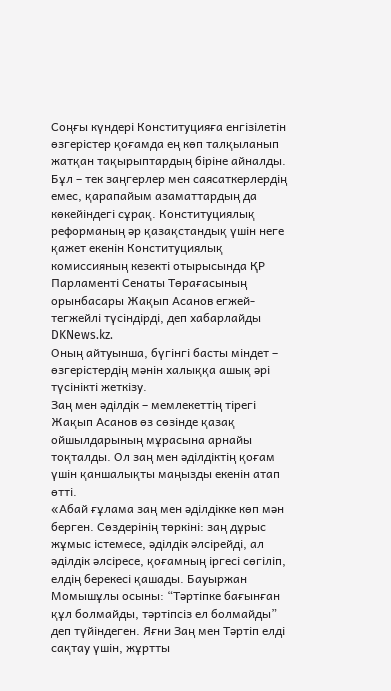Соңғы күндері Конституцияға енгізілетін өзгерістер қоғамда ең көп талқыланып жатқан тақырыптардың біріне айналды. Бұл – тек заңгерлер мен саясаткерлердің емес, қарапайым азаматтардың да көкейіндегі сұрақ. Конституциялық реформаның әр қазақстандық үшін неге қажет екенін Конституциялық комиссияның кезекті отырысында ҚР Парламенті Сенаты Төрағасының орынбасары Жақып Асанов егжей-тегжейлі түсіндірді, деп хабарлайды DKNews.kz.
Оның айтуынша, бүгінгі басты міндет – өзгерістердің мәнін халыққа ашық әрі түсінікті жеткізу.
Заң мен әділдік – мемлекеттің тірегі
Жақып Асанов өз сөзінде қазақ ойшылдарының мұрасына арнайы тоқталды. Ол заң мен әділдіктің қоғам үшін қаншалықты маңызды екенін атап өтті.
«Абай ғұлама заң мен әділдікке көп мән берген. Сөздерінің төркіні: заң дұрыс жұмыс істемесе, әділдік әлсірейді, ал әділдік әлсіресе, қоғамның іргесі сөгіліп, елдің берекесі қашады. Бауыржан Момышұлы осыны: “Тәртіпке бағынған құл болмайды, тәртіпсіз ел болмайды” деп түйіндеген. Яғни Заң мен Тәртіп елді сақтау үшін, жұртты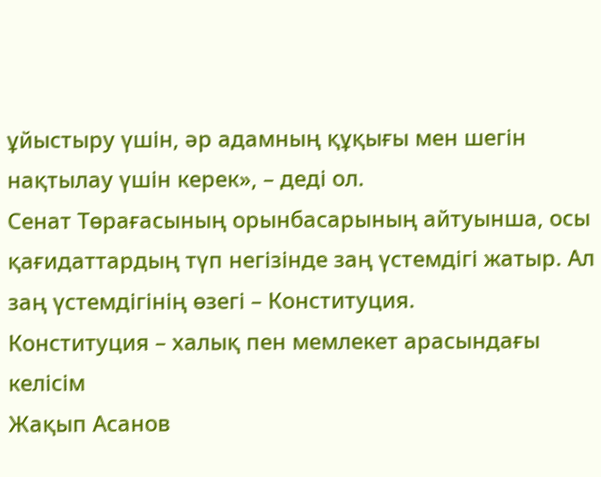ұйыстыру үшін, әр адамның құқығы мен шегін нақтылау үшін керек», – деді ол.
Сенат Төрағасының орынбасарының айтуынша, осы қағидаттардың түп негізінде заң үстемдігі жатыр. Ал заң үстемдігінің өзегі – Конституция.
Конституция – халық пен мемлекет арасындағы келісім
Жақып Асанов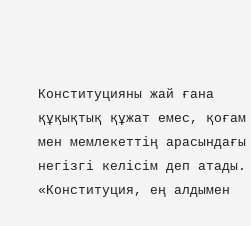Конституцияны жай ғана құқықтық құжат емес, қоғам мен мемлекеттің арасындағы негізгі келісім деп атады.
«Конституция, ең алдымен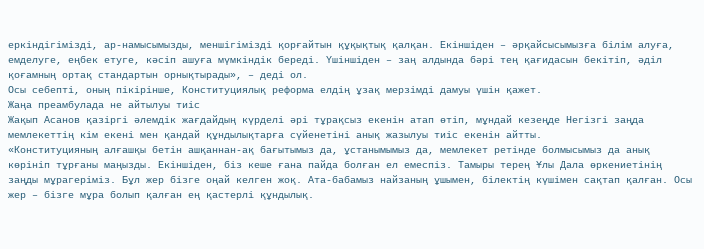еркіндігімізді, ар-намысымызды, меншігімізді қорғайтын құқықтық қалқан. Екіншіден – әрқайсысымызға білім алуға, емделуге, еңбек етуге, кәсіп ашуға мүмкіндік береді. Үшіншіден – заң алдында бәрі тең қағидасын бекітіп, әділ қоғамның ортақ стандартын орнықтырады», – деді ол.
Осы себепті, оның пікірінше, Конституциялық реформа елдің ұзақ мерзімді дамуы үшін қажет.
Жаңа преамбулада не айтылуы тиіс
Жақып Асанов қазіргі әлемдік жағдайдың күрделі әрі тұрақсыз екенін атап өтіп, мұндай кезеңде Негізгі заңда мемлекеттің кім екені мен қандай құндылықтарға сүйенетіні анық жазылуы тиіс екенін айтты.
«Конституцияның алғашқы бетін ашқаннан-ақ бағытымыз да, ұстанымымыз да, мемлекет ретінде болмысымыз да анық көрініп тұрғаны маңызды. Екіншіден, біз кеше ғана пайда болған ел емеспіз. Тамыры терең Ұлы Дала өркениетінің заңды мұрагеріміз. Бұл жер бізге оңай келген жоқ. Ата-бабамыз найзаның ұшымен, білектің күшімен сақтап қалған. Осы жер – бізге мұра болып қалған ең қастерлі құндылық.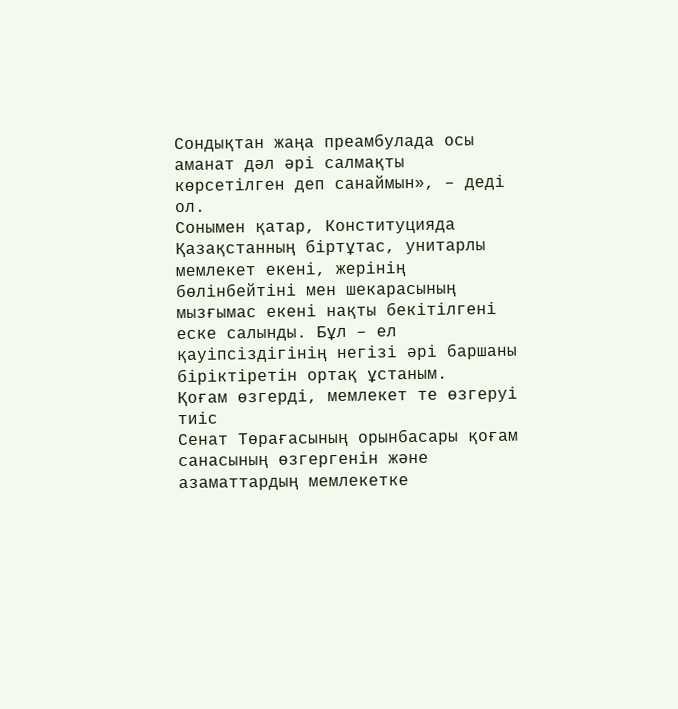Сондықтан жаңа преамбулада осы аманат дәл әрі салмақты көрсетілген деп санаймын», – деді ол.
Сонымен қатар, Конституцияда Қазақстанның біртұтас, унитарлы мемлекет екені, жерінің бөлінбейтіні мен шекарасының мызғымас екені нақты бекітілгені еске салынды. Бұл – ел қауіпсіздігінің негізі әрі баршаны біріктіретін ортақ ұстаным.
Қоғам өзгерді, мемлекет те өзгеруі тиіс
Сенат Төрағасының орынбасары қоғам санасының өзгергенін және азаматтардың мемлекетке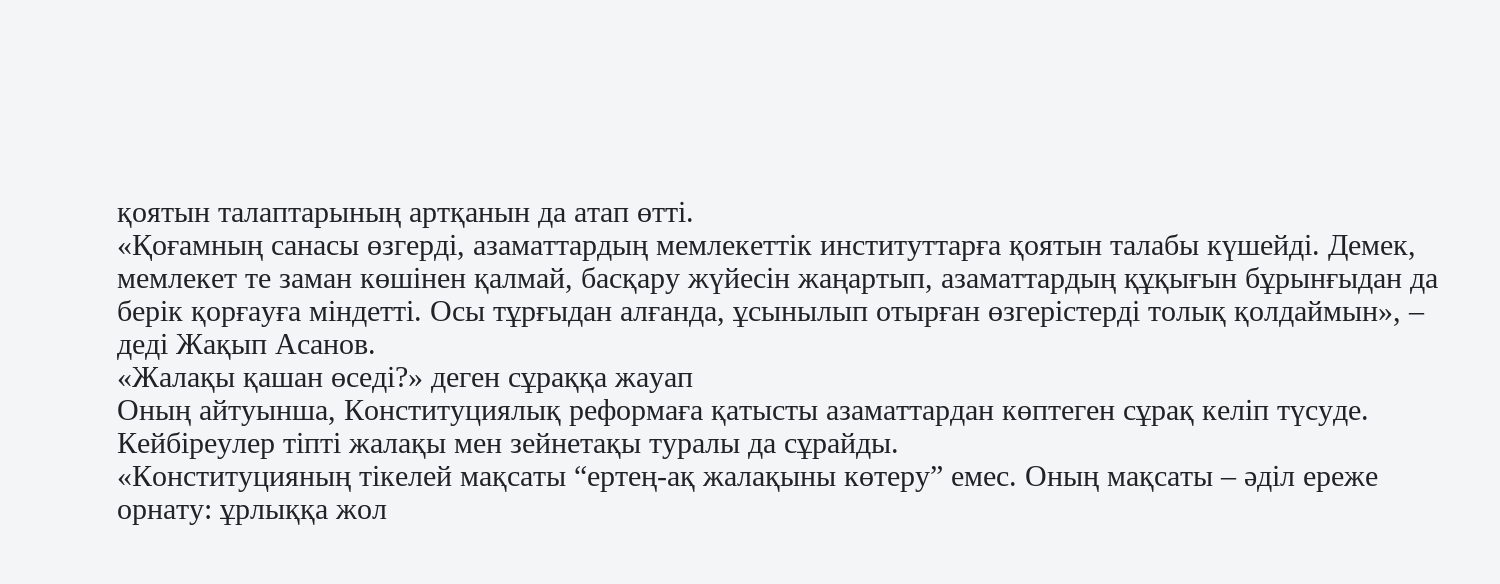қоятын талаптарының артқанын да атап өтті.
«Қоғамның санасы өзгерді, азаматтардың мемлекеттік институттарға қоятын талабы күшейді. Демек, мемлекет те заман көшінен қалмай, басқару жүйесін жаңартып, азаматтардың құқығын бұрынғыдан да берік қорғауға міндетті. Осы тұрғыдан алғанда, ұсынылып отырған өзгерістерді толық қолдаймын», – деді Жақып Асанов.
«Жалақы қашан өседі?» деген сұраққа жауап
Оның айтуынша, Конституциялық реформаға қатысты азаматтардан көптеген сұрақ келіп түсуде. Кейбіреулер тіпті жалақы мен зейнетақы туралы да сұрайды.
«Конституцияның тікелей мақсаты “ертең-ақ жалақыны көтеру” емес. Оның мақсаты – әділ ереже орнату: ұрлыққа жол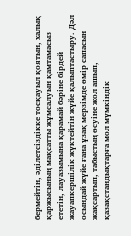бермейтін, әділетсіздікке тосқауыл қоятын, халық қаржысының мақсатты жұмсалуын қамтамасыз ететін, лауазымына қарамай бәріне бірдей жауапкершілік жүктейтін жүйе қалыптастыру. Дәл осындай жүйе ғана ұзақ мерзімде өмір сапасын жақсартып, табыстың өсуіне жол ашып, қазақстандықтарға мол мүмкіндік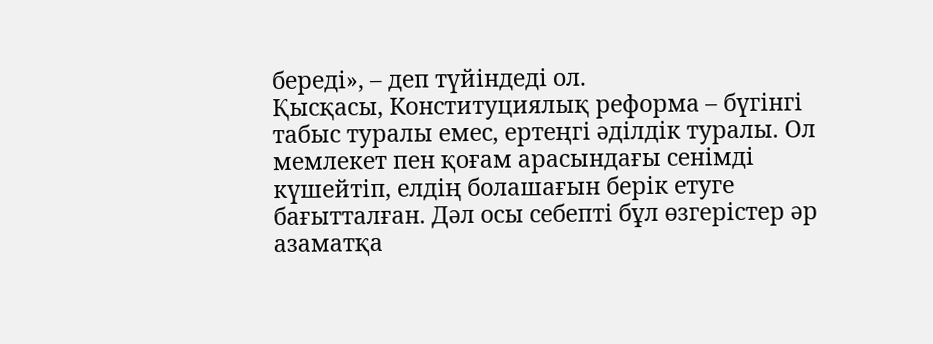береді», – деп түйіндеді ол.
Қысқасы, Конституциялық реформа – бүгінгі табыс туралы емес, ертеңгі әділдік туралы. Ол мемлекет пен қоғам арасындағы сенімді күшейтіп, елдің болашағын берік етуге бағытталған. Дәл осы себепті бұл өзгерістер әр азаматқа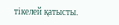тікелей қатысты.